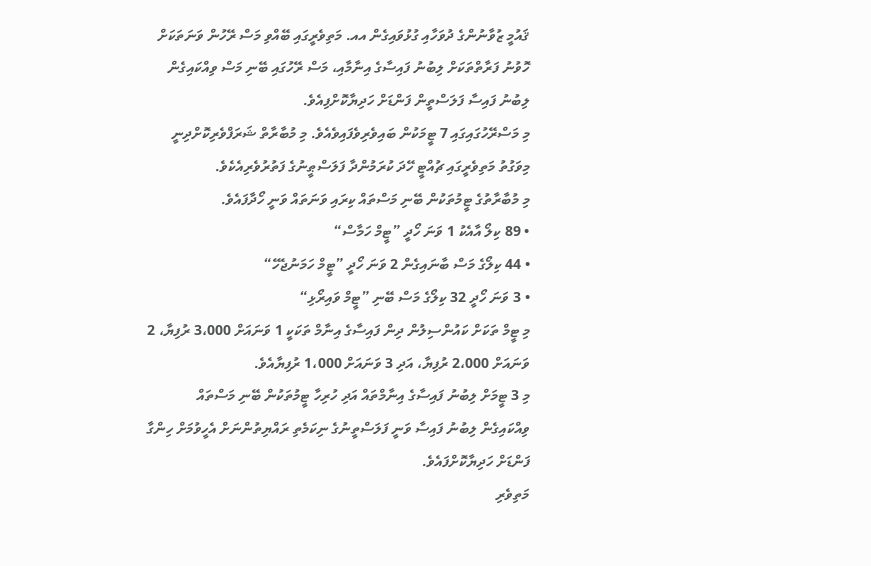ޤައުމީ ޒުވާނުންގެ ދުވަހާއި ގުޅުވައިގެން އއ. މަތިވެރީގައި ބޭއްވި މަސް ރޭހުން ވަނަތަކަށް ހޮވުނު ފަރާތްތަކަށް ލިބުނު ފައިސާގެ އިނާމާއި، މަސް ރޭހުގައި ބޭނި މަސް ވިއްކައިގެން ލިބުނު ފައިސާ ފަލަސްތީން ފަންޑަށް ހަދިޔާކޮށްފިއެވެ.
މި މަސްރޭހުގައިގައި 7 ޓީމަކުން ބައިވެރިވެފައިވެއެވެ. މި މުބާރާތް ޝަރަފްވެރިކޮށްދިނީ މިވަގުތު މަތިވެރީގައި ޗުއްޓީ ހޭދަ ކުރަމުންދާ ފަލަސްޠީނުގެ ފަތުރުވެރިއެކެވެ.
މި މުބާރާތުގެ ޓީމުތަކުން ބޭނި މަސްތައް ކިރައި ވަނަތައް ވަނީ ހޯދާފައެވެ.
• 89 ކިލޯ އާއެކު 1 ވަނަ ހޯދީ ”ޓީމް ހަމާސް“
• 44 ކިލޯގެ މަސް ބާނައިގެން 2 ވަނަ ހޯދީ ”ޓީމް ހަމަނުޖެހޭ“
• 3 ވަނަ ހޯދީ 32 ކިލޯގެ މަސް ބޭނި ”ޓީމް ވައިރޯޅި“
މި ޓީމް ތަކަށް ކައުންސިލުން ދިން ފައިސާގެ އިނާމް ތަކަކީ 1 ވަނައަށް 3،000 ރުފިޔާ، 2 ވަނައަށް 2،000 ރުފިޔާ، އަދި 3 ވަނައަށް 1،000 ރުފިޔާއެވެ.
މި 3 ޓީމަށް ލިބުނު ފައިސާގެ އިނާމްތައް އަދި ހުރިހާ ޓީމުތަކުން ބޭނި މަސްތައް ވިއްކައިގެން ލިބުނު ފައިސާ ވަނީ ފަލަސްތީނުގެ ނިކަމެތި ރައްޔިތުންނަށް އެހީވުމަށް ހިންގާ ފަންޑަށް ހަދިޔާކޮށްފައެވެ.
މަތިވެރި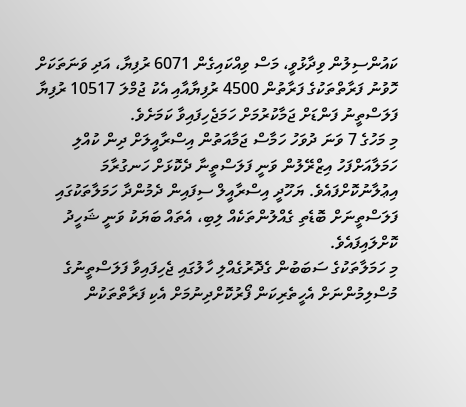ކައުންސިލުން ވިދާޅުވީ، މަސް ވިއްކައިގެން 6071 ރުފިޔާ، އަދި ވަނަތަކަށް ހޮވުނު ފަރާތްތަކުގެ ފަރާތުން 4500 ރުފިޔާއާއި އެކު ޖުމްލަ 10517 ރުފިޔާ ފަލަސްތީނު ފަންޑަށް ޖަމާކުރުމަށް ހަމަޖެހިފައިވާ ކަމަށެވެ.
މި މަހުގެ 7 ވަނަ ދުވަހު ހަމާސް ޖަމާއަތުން އިސްރާއީލަށް ދިން ކުއްލި ހަމަލާއަށްފަހު އިޒްރޭލުން ވަނީ ފަލަސްތީނާ ދެކޮޅަށް ހަނގުރާމަ އިޢުލާނުކޮށްފައެވެ. ޔަހޫދީ އިސްރާއީލް ސިފައިން ދެމުންދާ ހަމަލާތަކުގައި ފަލަސްތީނަށް ބޮޑެތި ގެއްލުންތަކެއް ލިބި، އެތައް ބަޔަކު ވަނީ ޝަހީދު ކޮށްލައިފައެވެ.
މި ހަމަލާތަކުގެ ސަބަބުން ގެދޮރުގެއްލި ހާލުގައި ޖެހިފައިވާ ފަލަސްތީނުގެ މުސްލިމުންނަށް އެހީތެރިކަން ފޯރުކޮށްދިނުމަށް އެކި ފަރާތްތަކުން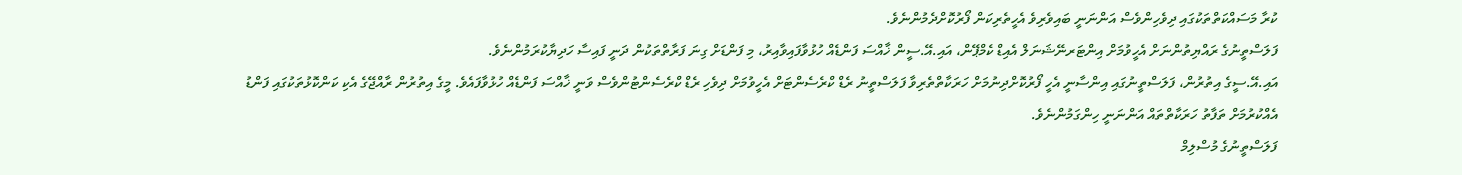ކުރާ މަސައްކަތްތަކުގައި ދިވެހިންވެސް އަންނަނީ ބައިވެރިވެ އެހީތެރިކަން ފޯރުކޮށްދެމުންނެވެ.
ފަލަސްތީނުގެ ރައްޔިތުންނަށް އެހީވުމަށް އިންޓަރނޭޝަނަލް އެއިޑް ކެމްޕޭން، އައި.އޭ.ސީން ޚާއްސަ ފަންޑެއް ހުޅުވާފައިވާއިރު، މި ފަންޑަށް ގިނަ ފަރާތްތަކުން ދަނީ ފައިސާ ހަދިޔާކުރަމުންނެވެ.
އައި.އޭ.ސީގެ އިތުރުން، ފަލަސްތީނުގައި އިންސާނީ އެހީ ފޯރުކޮށްދިނުމަށް ހަރަކާތްތެރިވާ ފަލަސްތީނު ރެޑް ކްރެސެންޓަށް އެހީވުމަށް ދިވެހި ރެޑް ކްރެސެންޓުންވެސް ވަނީ ޚާއްސަ ފަންޑެއް ހުޅުވާފައެވެ. މީގެ އިތުރުން ރާއްޖޭގެ އެކި ކަންކޮޅުތަކުގައި ފަންޑު އެއްކުރުމަށް ތަފާތު ހަރަކާތްތައް އަންނަނީ ހިންގަމުންނެވެ.
ފަލަސްތީނުގެ މުސްލިމް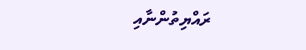ރައްޔިތުންނާއި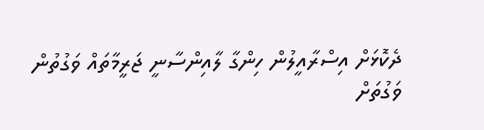ދެކޮޅަށް އިސްރާއީލުން ހިންގާ ލާއިންސާނީ ޖަރީމާތައް ވަގުތުން ވަގުތަށް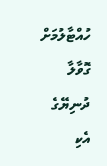ހުއްޓާލުމަށް ގޮވާލާ ދުނިޔޭގެ އެކި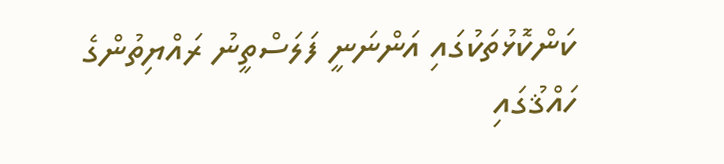ކަންކޮޅުތަކުގައި އަންނަނީ ފަލަސްތީނު ރައްޔިތުންގެ ހައްޤުގައި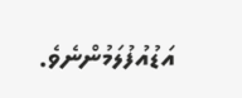އަޑުއުފުލަމުންނެވެ.